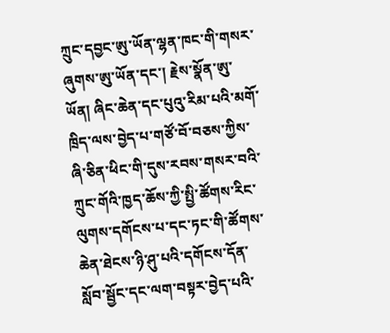ཀྲུང་དབྱང་ཨུ་ཡོན་ལྷན་ཁང་གི་གསར་ཞུགས་ཨུ་ཡོན་དང་། རྗེས་སྣོན་ཨུ་ཡོན། ཞིང་ཆེན་དང་པུའུ་རིམ་པའི་མགོ་ཁྲིད་ལས་བྱེད་པ་གཙོ་བོ་བཅས་ཀྱིས་ཞི་ཅིན་ཕིང་གི་དུས་རབས་གསར་བའི་ཀྲུང་གོའི་ཁྱད་ཆོས་ཀྱི་སྤྱི་ཚོགས་རིང་ལུགས་དགོངས་པ་དང་ཏང་གི་ཚོགས་ཆེན་ཐེངས་ཉི་ཤུ་པའི་དགོངས་དོན་སློབ་སྦྱོང་དང་ལག་བསྟར་བྱེད་པའི་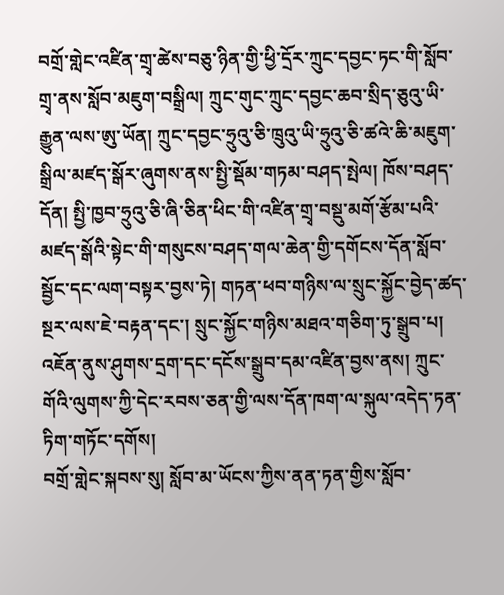བགྲོ་གླེང་འཛིན་གྲྭ་ཚེས་བཅུ་ཉིན་གྱི་ཕྱི་དྲོར་ཀྲུང་དབྱང་ཏང་གི་སློབ་གྲྭ་ནས་སློབ་མཇུག་བསྒྲིལ། ཀྲུང་གུང་ཀྲུང་དབྱང་ཆབ་སྲིད་ཅུའུ་ཡི་རྒྱུན་ལས་ཨུ་ཡོན། ཀྲུང་དབྱང་ཧྲུའུ་ཅི་ཁྲུའུ་ཡི་ཧྲུའུ་ཅི་ཚའེ་ཆི་མཇུག་སྒྲིལ་མཛད་སྒོར་ཞུགས་ནས་སྤྱི་སྡོམ་གཏམ་བཤད་སྤེལ། ཁོས་བཤད་དོན། སྤྱི་ཁྱབ་ཧྲུའུ་ཅི་ཞི་ཅིན་ཕིང་གི་འཛིན་གྲྭ་བསྡུ་མགོ་རྩོམ་པའི་མཛད་སྒོའི་སྟེང་གི་གསུངས་བཤད་གལ་ཆེན་གྱི་དགོངས་དོན་སློབ་སྦྱོང་དང་ལག་བསྟར་བྱས་ཏེ། གཏན་ཕབ་གཉིས་ལ་སྲུང་སྐྱོང་བྱེད་ཚད་སྔར་ལས་ཇེ་བརྟན་དང་། སྲུང་སྐྱོང་གཉིས་མཐའ་གཅིག་ཏུ་སྒྲུབ་པ། འཇོན་ནུས་ཤུགས་དྲག་དང་དངོས་སྒྲུབ་དམ་འཛིན་བྱས་ནས། ཀྲུང་གོའི་ལུགས་ཀྱི་དེང་རབས་ཅན་གྱི་ལས་དོན་ཁག་ལ་སྐུལ་འདེད་ཏན་ཏིག་གཏོང་དགོས།
བགྲོ་གླེང་སྐབས་སུ། སློབ་མ་ཡོངས་ཀྱིས་ནན་ཏན་གྱིས་སློབ་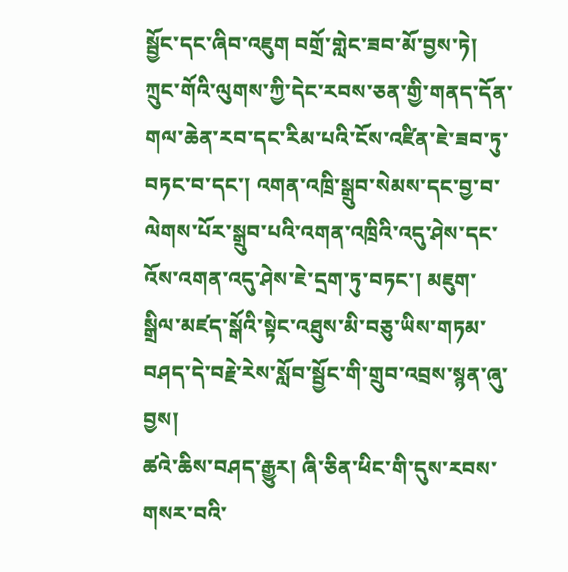སྦྱོང་དང་ཞིབ་འཇུག བགྲོ་གླེང་ཟབ་མོ་བྱས་ཏེ། ཀྲུང་གོའི་ལུགས་ཀྱི་དེང་རབས་ཅན་གྱི་གནད་དོན་གལ་ཆེན་རབ་དང་རིམ་པའི་ངོས་འཛིན་ཇེ་ཟབ་ཏུ་བཏང་བ་དང་། འགན་འཁྲི་སྒྲུབ་སེམས་དང་བྱ་བ་ལེགས་པོར་སྒྲུབ་པའི་འགན་འཁྲིའི་འདུ་ཤེས་དང་འོས་འགན་འདུ་ཤེས་ཇེ་དྲག་ཏུ་བཏང་། མཇུག་སྒྲིལ་མཛད་སྒོའི་སྟེང་འཐུས་མི་བཅུ་ཡིས་གཏམ་བཤད་དེ་བརྗེ་རེས་སློབ་སྦྱོང་གི་གྲུབ་འབྲས་སྙན་ཞུ་བྱས།
ཚའེ་ཆིས་བཤད་རྒྱུར། ཞི་ཅིན་ཕིང་གི་དུས་རབས་གསར་བའི་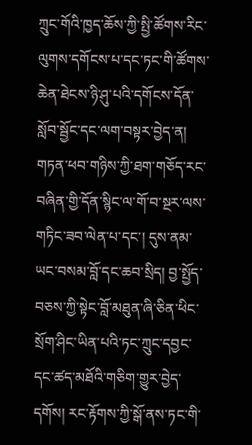ཀྲུང་གོའི་ཁྱད་ཆོས་ཀྱི་སྤྱི་ཚོགས་རིང་ལུགས་དགོངས་པ་དང་ཏང་གི་ཚོགས་ཆེན་ཐེངས་ཉི་ཤུ་པའི་དགོངས་དོན་སློབ་སྦྱོང་དང་ལག་བསྟར་བྱེད་ན། གཏན་ཕབ་གཉིས་ཀྱི་ཐག་གཅོད་རང་བཞིན་གྱི་དོན་སྙིང་ལ་གོ་བ་སྔར་ལས་གཏིང་ཟབ་ལེན་པ་དང་། དུས་ནམ་ཡང་བསམ་བློ་དང་ཆབ་སྲིད། བྱ་སྤྱོད་བཅས་ཀྱི་སྟེང་བློ་མཐུན་ཞི་ཅིན་ཕིང་སྲོག་ཤིང་ཡིན་པའི་ཏང་ཀྲུང་དབྱང་དང་ཚད་མཐོའི་གཅིག་གྱུར་བྱེད་དགོས། རང་རྟོགས་ཀྱི་སྒོ་ནས་ཏང་གི་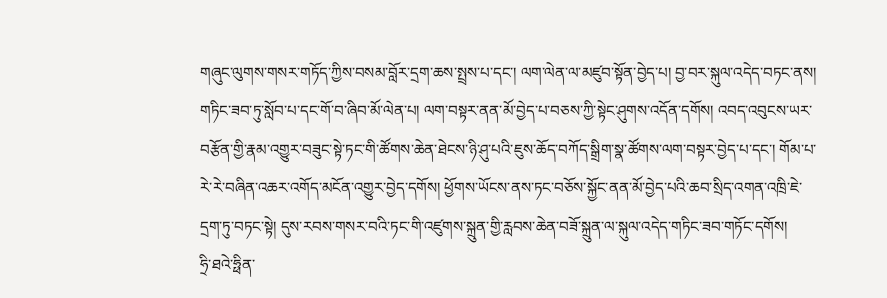གཞུང་ལུགས་གསར་གཏོད་ཀྱིས་བསམ་བློར་དྲག་ཆས་སྤྲས་པ་དང་། ལག་ལེན་ལ་མཛུབ་སྟོན་བྱེད་པ། བྱ་བར་སྐུལ་འདེད་བཏང་ནས། གཏིང་ཟབ་ཏུ་སློབ་པ་དང་གོ་བ་ཞིབ་མོ་ལེན་པ། ལག་བསྟར་ནན་མོ་བྱེད་པ་བཅས་ཀྱི་སྟེང་ཤུགས་འདོན་དགོས། འབད་འབུངས་ཡར་བརྩོན་གྱི་རྣམ་འགྱུར་བཟུང་སྟེ་ཏང་གི་ཚོགས་ཆེན་ཐེངས་ཉི་ཤུ་པའི་ཇུས་ཆོད་བཀོད་སྒྲིག་སྣ་ཚོགས་ལག་བསྟར་བྱེད་པ་དང་། གོམ་པ་རེ་རེ་བཞིན་འཆར་འགོད་མངོན་འགྱུར་བྱེད་དགོས། ཕྱོགས་ཡོངས་ནས་ཏང་བཅོས་སྐྱོང་ནན་མོ་བྱེད་པའི་ཆབ་སྲིད་འགན་འཁྲི་ཇེ་དྲག་ཏུ་བཏང་སྟེ། དུས་རབས་གསར་བའི་ཏང་གི་འཛུགས་སྐྲུན་གྱི་རླབས་ཆེན་བཟོ་སྐྲུན་ལ་སྐུལ་འདེད་གཏིང་ཟབ་གཏོང་དགོས།
ཧྲི་ཐའེ་ཧྥིན་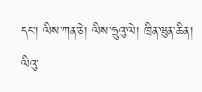དང་། ལིས་ཀན་ཅེ། ལིས་ཧྲུའུ་ལེ། ཁྲིན་ཝུན་ཆིན། ལིའུ་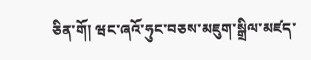ཅིན་གོ། ཝང་ཞའོ་ཧུང་བཅས་མཇུག་སྒྲིལ་མཛད་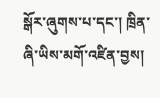སྒོར་ཞུགས་པ་དང་། ཁྲིན་ཞི་ཡིས་མགོ་འཛིན་བྱས།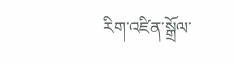རིག་འཛིན་སྒྲོལ་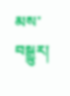མས་བསྒྱུར།